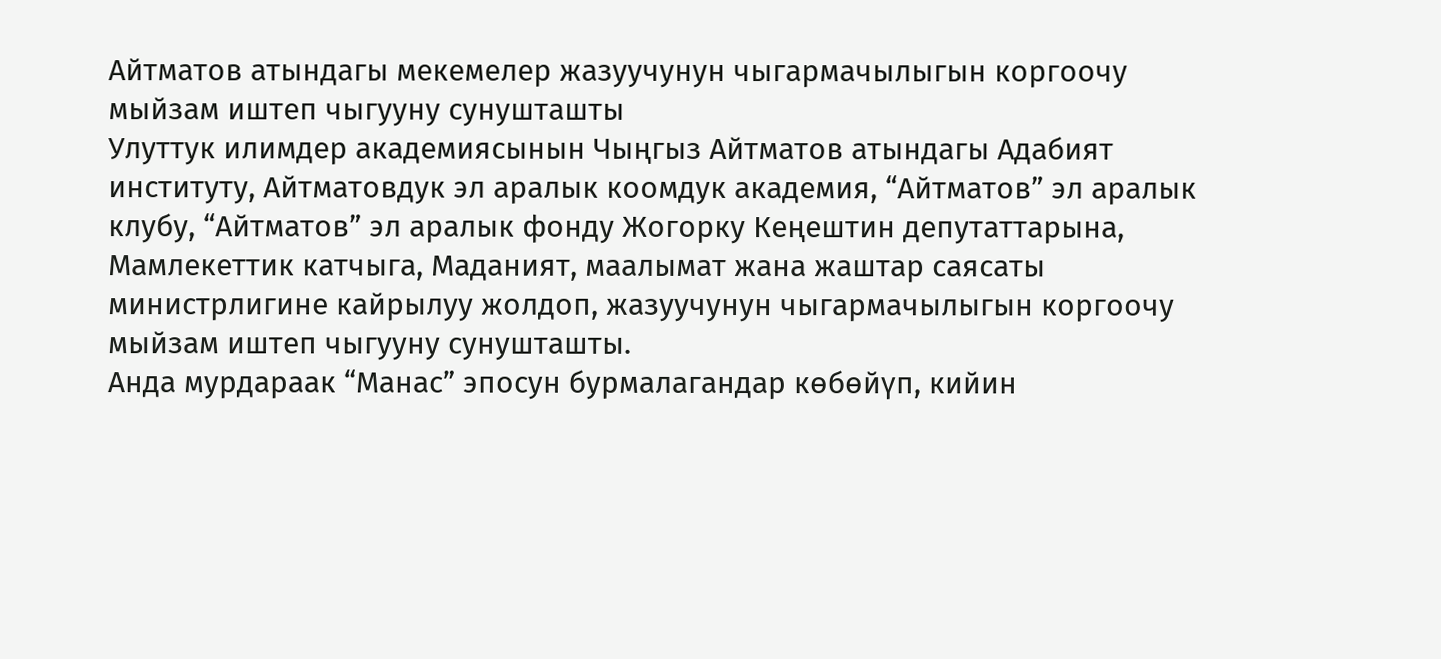Айтматов атындагы мекемелер жазуучунун чыгармачылыгын коргоочу мыйзам иштеп чыгууну сунушташты
Улуттук илимдер академиясынын Чыңгыз Айтматов атындагы Адабият институту, Айтматовдук эл аралык коомдук академия, “Айтматов” эл аралык клубу, “Айтматов” эл аралык фонду Жогорку Кеңештин депутаттарына, Мамлекеттик катчыга, Маданият, маалымат жана жаштар саясаты министрлигине кайрылуу жолдоп, жазуучунун чыгармачылыгын коргоочу мыйзам иштеп чыгууну сунушташты.
Анда мурдараак “Манас” эпосун бурмалагандар көбөйүп, кийин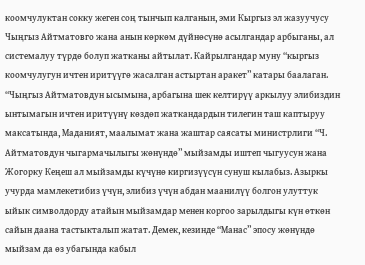коомчулуктан сокку жеген соң тынчып калганын, эми Кыргыз эл жазуучусу Чыңгыз Айтматовго жана анын кѳркѳм дүйнѳсүнѳ асылгандар арбыганы, ал системалуу түрдө болуп жатканы айтылат. Кайрылгандар муну “кыргыз коомчулугун ичтен иритүүгѳ жасалган астыртан аракет” катары баалаган.
“Чыңгыз Айтматовдун ысымына, арбагына шек келтирүү аркылуу элибиздин ынтымагын ичтен иритүүнү кѳздѳп жаткандардын тилегин таш каптыруу максатында, Маданият, маалымат жана жаштар саясаты министрлиги “Ч. Айтматовдун чыгармачылыгы жѳнүндѳ” мыйзамды иштеп чыгуусун жана Жогорку Кеңеш ал мыйзамды күчүнѳ киргизүүсүн сунуш кылабыз. Азыркы учурда мамлекетибиз үчүн, элибиз үчүн абдан маанилүү болгон улуттук ыйык символдорду атайын мыйзамдар менен коргоо зарылдыгы күн ѳткѳн сайын даана тастыкталып жатат. Демек, кезинде “Манас” эпосу жѳнүндѳ мыйзам да ѳз убагында кабыл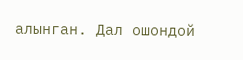алынган. Дал ошондой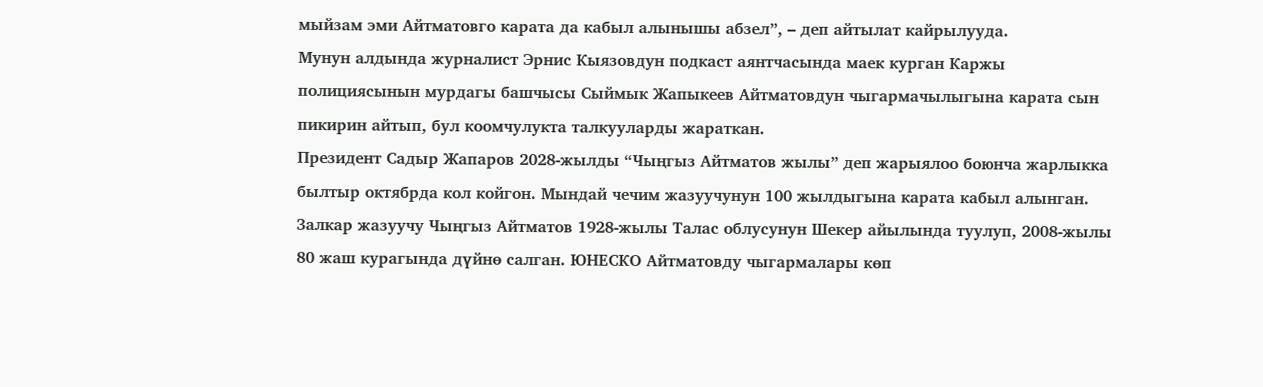мыйзам эми Айтматовго карата да кабыл алынышы абзел”, – деп айтылат кайрылууда.
Мунун алдында журналист Эрнис Кыязовдун подкаст аянтчасында маек курган Каржы полициясынын мурдагы башчысы Сыймык Жапыкеев Айтматовдун чыгармачылыгына карата сын пикирин айтып, бул коомчулукта талкууларды жараткан.
Президент Садыр Жапаров 2028-жылды “Чыңгыз Айтматов жылы” деп жарыялоо боюнча жарлыкка былтыр октябрда кол койгон. Мындай чечим жазуучунун 100 жылдыгына карата кабыл алынган.
Залкар жазуучу Чыңгыз Айтматов 1928-жылы Талас облусунун Шекер айылында туулуп, 2008-жылы 80 жаш курагында дүйнө салган. ЮНЕСКО Айтматовду чыгармалары көп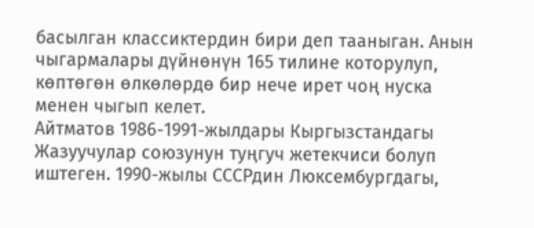басылган классиктердин бири деп тааныган. Анын чыгармалары дүйнөнүн 165 тилине которулуп, көптөгөн өлкөлөрдө бир нече ирет чоң нуска менен чыгып келет.
Айтматов 1986-1991-жылдары Кыргызстандагы Жазуучулар союзунун туңгуч жетекчиси болуп иштеген. 1990-жылы СССРдин Люксембургдагы,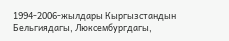1994-2006-жылдары Кыргызстандын Бельгиядагы, Люксембургдагы,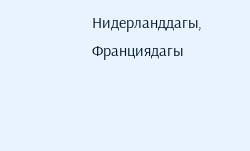Нидерланддагы, Франциядагы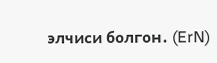элчиси болгон. (ErN)